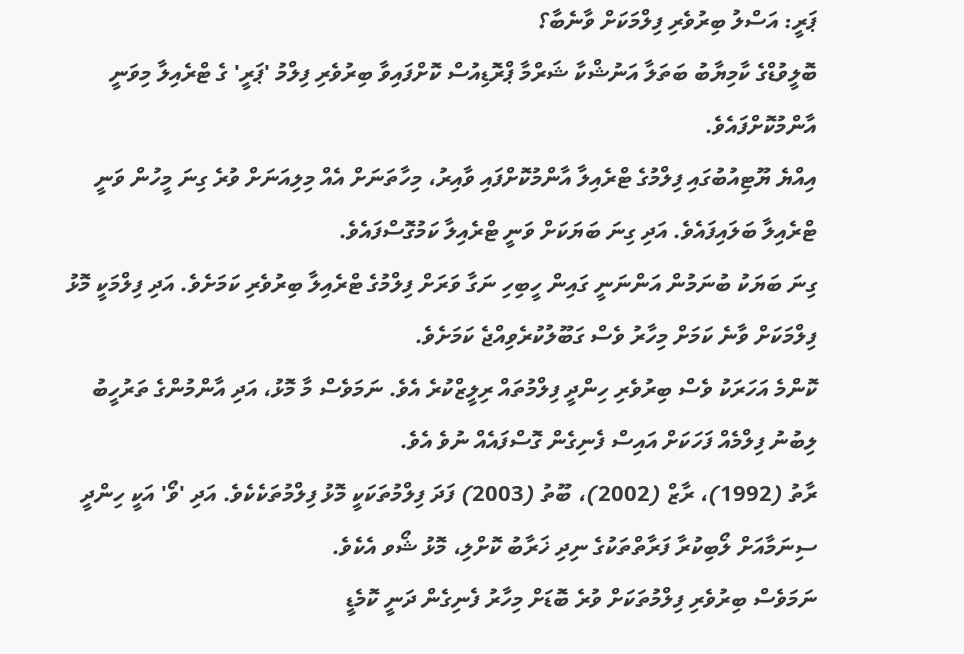ޕަރީ: އަސްލު ބިރުވެރި ފިލްމަކަށް ވާނެބާ؟
ބޮލީވުޑްގެ ކާމިޔާބު ބަތަލާ އަނުޝްކާ ޝަރްމާ ޕްރޮޑިއުސް ކޮށްފައިވާ ބިރުވެރި ފިލްމު 'ޕަރީ' ގެ ޓްރެއިލާ މިވަނީ އާންމުކޮށްފައެވެ.
އިއްޔެ ޔޫޓިއުބުގައި ފިލްމުގެ ޓްރެއިލާ އާންމުކޮށްފައި ވާއިރު، މިހާތަނަށް އެއް މިލިއަނަށް ވުރެ ގިނަ މީހުން ވަނީ ޓްރެއިލާ ބަލައިފައެވެ. އަދި ގިނަ ބަޔަކަށް ވަނީ ޓްރެއިލާ ކަމުގޮސްފައެވެ.
ގިނަ ބަޔަކު ބުނަމުން އަންނަނީ ގައިން ހީބިހި ނަގާ ވަރަށް ފިލްމުގެ ޓްރެއިލާ ބިރުވެރި ކަމަށެވެ. އަދި ފިލްމަކީ މޮޅު ފިލްމަކަށް ވާނެ ކަމަށް މިހާރު ވެސް ގަބޫލުކުރެވިއްޖެ ކަމަށެވެ.
ކޮންމެ އަހަރަކު ވެސް ބިރުވެރި ހިންދީ ފިލްމުތައް ރިލީޒްކުރެ އެވެ. ނަމަވެސް މާ މޮޅު، އަދި އާންމުންގެ ތަރުހީބު ލިބުނު ފިލްމެއް ފަހަކަށް އައިސް ފެނިގެން ގޮސްފައެއް ނުވެ އެވެ.
ރާތު (1992)، ރާޒް (2002)، ބޫތު (2003) ފަދަ ފިލްމުތަކަކީ މޮޅު ފިލްމުތަކެކެވެ. އަދި 'ވޯ' އަކީ ހިންދީ ސިނަމާއަށް ލޯބިކުރާ ފަރާތްތަކުގެ ނިދި ޚަރާބު ކޮށްލި، މޮޅު ޝޯވ އެކެވެ.
ނަމަވެސް ބިރުވެރި ފިލްމުތަކަށް ވުރެ ބޮޑަށް މިހާރު ފެނިގެން ދަނީ ކޮމެޑީ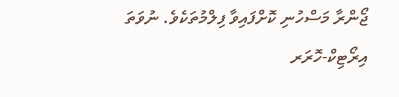ޖޯންރާ މަސްހުނި ކޮށްފައިވާ ފިލްމުތަކެވެ. ނުވަތަ އިރޯޓިކް-ހޮރަރ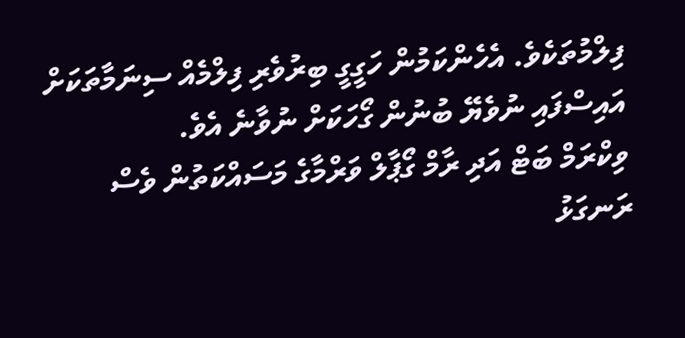ފިލްމުތަކެވެ. އެހެންކަމުން ހަގީގީ ބިރުވެރި ފިލްމެއް ސިނަމާތަކަށް އައިސްފައި ނުވެޔޭ ބުނުން ގޯހަކަށް ނުވާނެ އެވެ.
ވިކްރަމް ބަޓް އަދި ރާމް ގޯޕާލް ވަރްމާގެ މަސައްކަތުން ވެސް ރަނގަޅު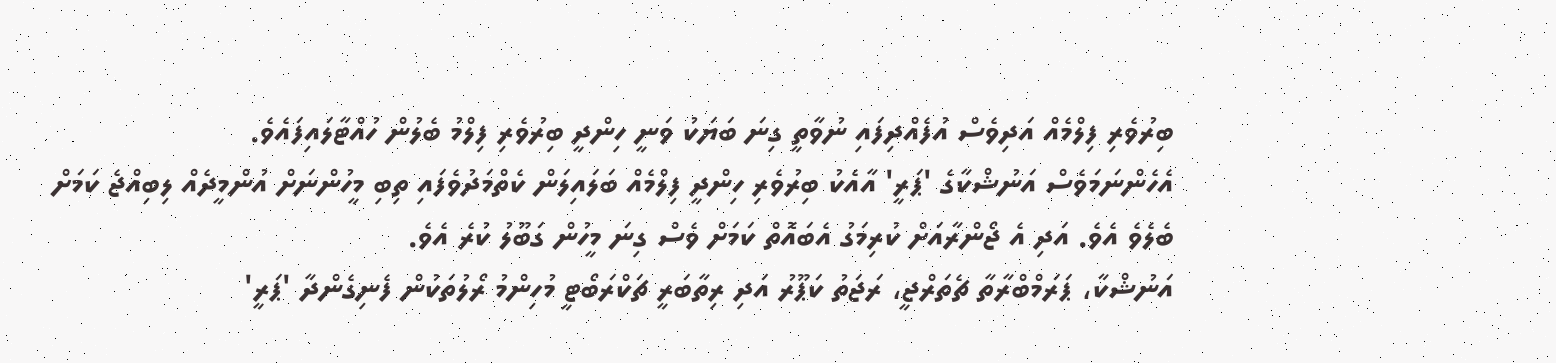ބިރުވެރި ފިލްމެއް އަދިވެސް އުފެއްދިފައި ނުވާތީ ގިނަ ބަޔަކު ވަނީ ހިންދީ ބިރުވެރި ފިލްމު ބެލުން ހުއްޓާލައިފައެވެ.
އެހެންނަމަވެސް އަނުޝްކާގެ 'ޕަރީ' އާއެކު ބިރުވެރި ހިންދީ ފިލްމެއް ބަލައިލަން ކެތްމަދުވެފައި ތިބި މީހުންނަށް އުންމީދެއް ލިބިއްޖެ ކަމަށް ބެލެވެ އެވެ. އަދި އެ ޖޯންރާއަށް ކުރިމަގު އެބައޮތް ކަމަށް ވެސް ގިނަ މީހުން ގަބޫލު ކުރެ އެވެ.
އަނުޝްކާ، ޕަރަމްބްރާތާ ޗެތަރްޖީ، ރަޖަތު ކަޕޫރު އަދި ރިތާބަރީ ޗަކްރަބޯޓީ މުހިންމު ރޯލުތަކުން ފެނިގެންދާ 'ޕަރީ'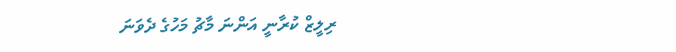ރިލީޒް ކުރާނީ އަންނަ މާޗު މަހުގެ ދެވަނަ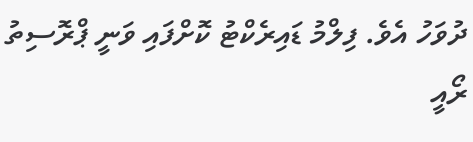ދުވަހު އެވެ. ފިލްމު ޑައިރެކްޓު ކޮށްފައި ވަނީ ޕްރޮސިތު ރޯއީ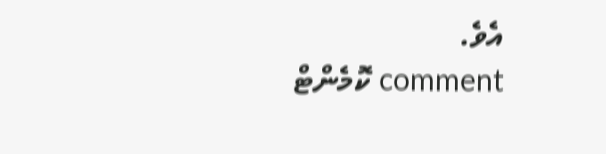އެވެ.
comment ކޮމެންޓް